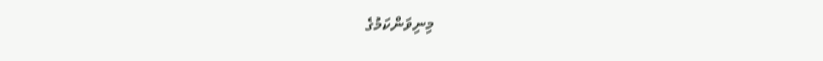މިނިވަންކަމުގެ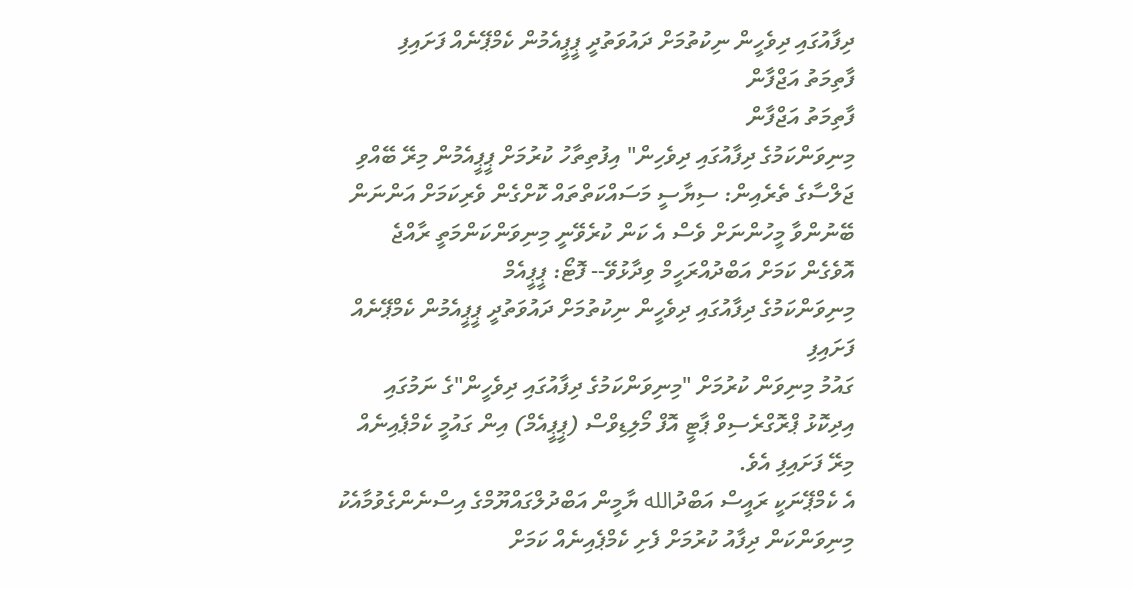ދިފާއުގައި ދިވެހީން ނިކުތުމަށް ދައުވަތުދީ ޕީޕީއެމުން ކެމްޕޭނެއް ފަށައިފި
ފާތިމަތު އަޖްފާން
ފާތިމަތު އަޖްފާން
މިނިވަންކަމުގެ ދިފާއުގައި ދިވެހިން" އިފުތިތާހު ކުރުމަށް ޕީޕީއެމުން މިރޭ ބޭއްވި ޖަލްސާގެ ތެރެއިން: ސިޔާސީ މަސައްކަތްތައް ކޮށްގެން ވެރިކަމަށް އަންނަން ބޭނުންވާ މީހުންނަށް ވެސް އެ ކަން ކުރެވޭނީ މިނިވަންކަންމަތީ ރާއްޖެ އޮވެގެން ކަމަށް އަބްދުއްރަހީމް ވިދާޅުވޭ-- ފޮޓޯ: ޕީޕީއެމް
މިނިވަންކަމުގެ ދިފާއުގައި ދިވެހީން ނިކުތުމަށް ދައުވަތުދީ ޕީޕީއެމުން ކެމްޕޭނެއް ފަށައިފި
ގައުމު މިނިވަން ކުރުމަށް "މިނިވަންކަމުގެ ދިފާއުގައި ދިވެހީން"ގެ ނަމުގައި އިދިކޮޅު ޕްރޮގްރެސިވް ޕާޓީ އޮފް މޯލިޑިވްސް (ޕީޕީއެމް) އިން ގައުމީ ކެމްޕެއިނެއް މިރޭ ފަށައިފި އެވެ.
އެ ކެމްޕޭނަކީ ރައީސް އަބްދުالله ޔާމީން އަބްދުލްގައްޔޫމްގެ އިސްނެންގެވުމާއެކު މިނިވަންކަން ދިފާއު ކުރުމަށް ފެށި ކެމްޕެއިނެއް ކަމަށް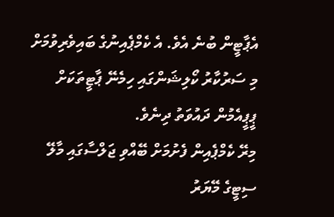އެޕާޓީން ބުނެ އެވެ. އެ ކެމްޕެއިނުގެ ބައިވެރިވުމަށް މި ސަރުކާރު ކޯލިޝަންގައި ހިމެނޭ ޕާޓީތަކަށް ޕީޕީއެމުން ދައުވަތު ދިނެވެ.
މިރޭ ކެމްޕެއިން ފެށުމަށް ބޭއްވި ޖަލްސާގައި މާލޭ ސިޓީގެ މޭޔަރު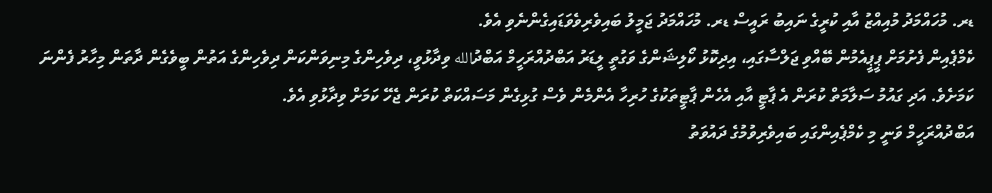ޑރ. މުހައްމަދު މުއިއްޒު އާއި ކުރީގެ ނައިބު ރައީސް ޑރ. މުހައްމަދު ޖަމީލު ބައިވެރިވެވަޑައިގެންނެވި އެވެ.
ކެމްޕެއިން ފެށުމަށް ޕީޕީއެމުން ބޭއްވި ޖަލްސާގައި، އިދިކޮޅު ކޯލިޝަންގެ ވަގުތީ ލީޑަރު އަބްދުއްރަހީމް އަބްދުالله ވިދާޅުވީ، ދިވެހިންގެ މިނިވަންކަން ދިވެހިންގެ އަތުން ބީވެގެން ދާތަން މިހާރު ފެންނަ ކަމަށެވެ. އަދި ގައުމު ސަލާމަތް ކުރަން އެ ޕާޓީ އާއި އެހެން ޕާޓީތަކުގެ ހުރިހާ އެންމެން ވެސް ގުޅިގެން މަސައްކަތް ކުރަން ޖެހޭ ކަމަށް ވިދާޅުވި އެވެ.
އަބްދުއްރަހީމް ވަނީ މި ކެމްޕެއިންގައި ބައިވެރިވުމުގެ ދައުވަތު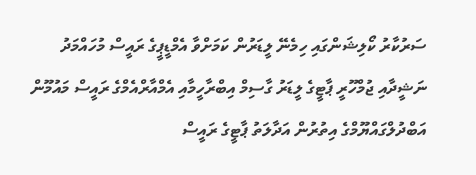ސަރުކާރު ކޯލިޝަންގައި ހިމެނޭ ލީޑަރުން ކަމަށްވާ އެމްޑީޕީގެ ރައީސް މުހައްމަދު ނަޝީދާއި ޖުމްހޫރީ ޕާޓީގެ ލީޑަރު ގާސިމް އިބްރާހީމާއި އެމްއާރްއެމްގެ ރައީސް މައުމޫން އަބްދުލްގައްޔޫމްގެ އިތުރުން އަދާލަތު ޕާޓީގެ ރައީސް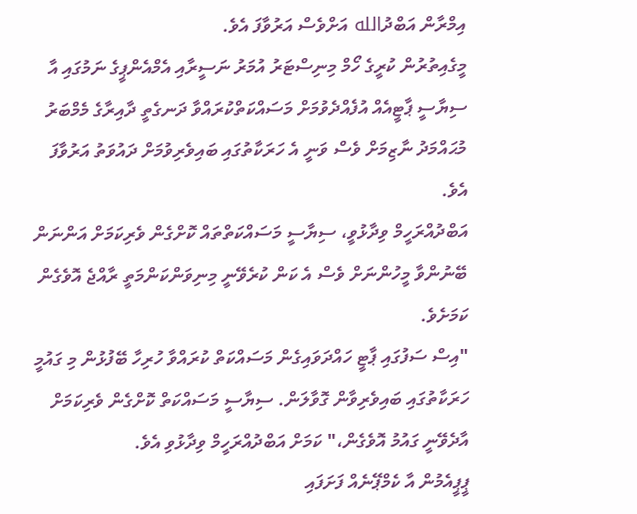އިމްރާން އަބްދުالله އަށްވެސް އަރުވާފަ އެވެ.
މީގެއިތުރުން ކުރީގެ ހޯމް މިނިސްޓަރު އުމަރު ނަސީރާއި އެމްއެންޕީގެ ނަމުގައި އާ ސިޔާސީ ޕާޓީއެއް އުފެއްދެވުމަށް މަސައްކަތްކުރައްވާ ދަނގެތީ ދާއިރާގެ މެމްބަރު މުޙައްމަދު ނާޒިމަށް ވެސް ވަނީ އެ ހަރަކާތުގައި ބައިވެރިވުމަށް ދައުވަތު އަރުވާފަ އެވެ.
އަބްދުއްރަހީމް ވިދާޅުވީ، ސިޔާސީ މަސައްކަތްތައް ކޮށްގެން ވެރިކަމަށް އަންނަން ބޭނުންވާ މީހުންނަށް ވެސް އެ ކަން ކުރެވޭނީ މިނިވަންކަންމަތީ ރާއްޖެ އޮވެގެން ކަމަށެވެ.
"އިސް ސަފުގައި ޕާޓީ ހައްދަވައިގެން މަސައްކަތް ކުރައްވާ ހުރިހާ ބޭފުޅުން މި ގައުމީ ހަރަކާތުގައި ބައިވެރިވާން ގޮވާލަން. ސިޔާސީ މަސައްކަތް ކޮށްގެން ވެރިކަމަށް އާދެވޭނީ ގައުމު އޮވެގެން،" ކަމަށް އަބްދުއްރަހީމް ވިދާޅުވި އެވެ.
ޕީޕީއެމުން އާ ކެމްޕޭނެއް ފަށަފައި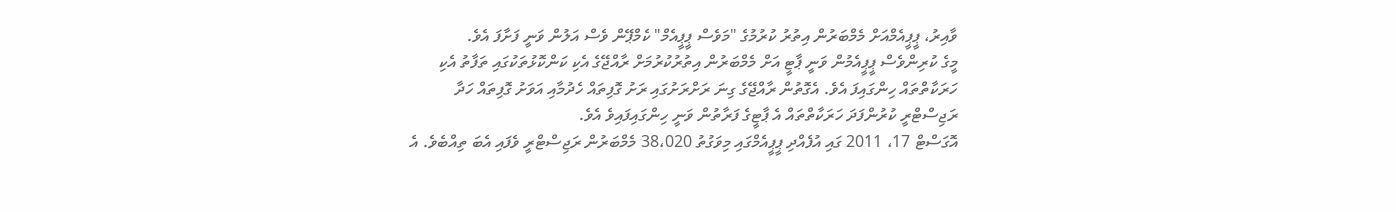ވާއިރު، ޕީޕީއެމްއަށް މެމްބަރުން އިތުރު ކުރުމުގެ "މަވެސް ޕީޕީއެމް" ކެމްޕޭން ވެސް އަލުން ވަނީ ފަށާފަ އެވެ.
މީގެ ކުރިންވެސް ޕީޕީއެމުން ވަނީ ޕާޓީ އަށް މެމްބަރުން އިތުރުކުރުމަށް ރާއްޖޭގެ އެކި ކަންކޮޅުތަކުގައި ތަފާތު އެކި ހަރަކާތްތައް ހިންގައިފަ އެވެ. އެގޮތުން ރާއްޖޭގެ ގިނަ ރަށްރަށުގައި ރަށު ގޮފިތައް ހެދުމާއި އަވަށު ގޮފިތައް ހަދާ ރަޖިސްޓްރީ ކުރުންފަދަ ހަރަކާތްތައް އެ ޕާޓީގެ ފަރާތުން ވަނީ ހިންގައިފައިވެ އެވެ.
އޮގަސްޓް 17، 2011 ގައި އުފެއްދި ޕީޕީއެމްގައި މިވަގުތު 38،020 މެމްބަރުން ރަޖިސްޓްރީ ވެފައި އެބަ ތިއްބެވެ. އެ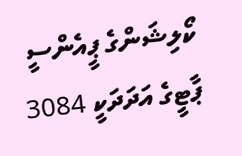ކޯލިޝަންގެ ޕީއެންސީ ޕާޓީގެ އަދަދަކީ 3084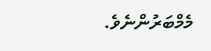މެމްބަރުންނެވެ.